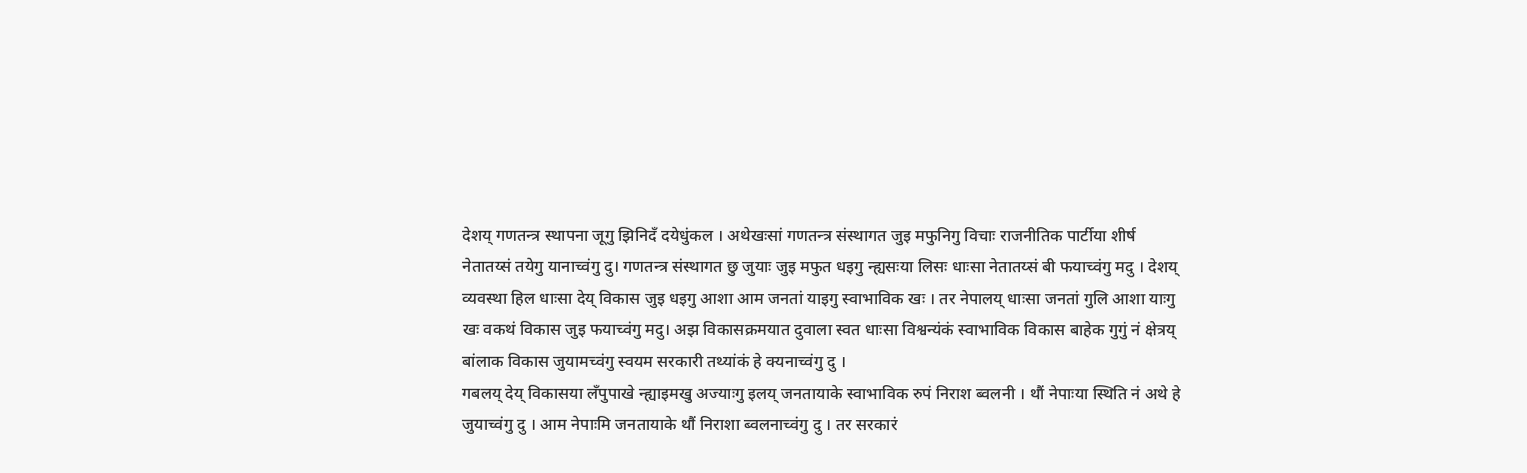देशय् गणतन्त्र स्थापना जूगु झिनिदँ दयेधुंकल । अथेखःसां गणतन्त्र संस्थागत जुइ मफुनिगु विचाः राजनीतिक पार्टीया शीर्ष नेतातय्सं तयेगु यानाच्वंगु दु। गणतन्त्र संस्थागत छु जुयाः जुइ मफुत धइगु न्ह्यसःया लिसः धाःसा नेतातय्सं बी फयाच्वंगु मदु । देशय् व्यवस्था हिल धाःसा देय् विकास जुइ धइगु आशा आम जनतां याइगु स्वाभाविक खः । तर नेपालय् धाःसा जनतां गुलि आशा याःगु खः वकथं विकास जुइ फयाच्वंगु मदु। अझ विकासक्रमयात दुवाला स्वत धाःसा विश्वन्यंकं स्वाभाविक विकास बाहेक गुगुं नं क्षेत्रय् बांलाक विकास जुयामच्वंगु स्वयम सरकारी तथ्यांकं हे क्यनाच्वंगु दु ।
गबलय् देय् विकासया लँपुपाखे न्ह्याइमखु अज्याःगु इलय् जनतायाके स्वाभाविक रुपं निराश ब्वलनी । थौं नेपाःया स्थिति नं अथे हे जुयाच्वंगु दु । आम नेपाःमि जनतायाके थौं निराशा ब्वलनाच्वंगु दु । तर सरकारं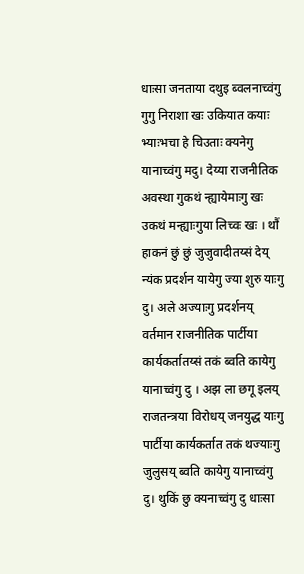धाःसा जनताया दथुइ ब्वलनाच्वंगु गुगु निराशा खः उकियात कयाः भ्याःभचा हे चिउताः क्यनेगु यानाच्वंगु मदु। देय्या राजनीतिक अवस्था गुकथं न्ह्यायेमाःगु खः उकथं मन्ह्याःगुया लिच्वः खः । थौं हाकनं छुं छुं जुजुवादीतय्सं देय् न्यंक प्रदर्शन यायेगु ज्या शुरु याःगु दु। अले अज्याःगु प्रदर्शनय् वर्तमान राजनीतिक पार्टीया कार्यकर्तातय्सं तकं ब्वति कायेगु यानाच्वंगु दु । अझ ला छगू इलय् राजतन्त्रया विरोधय् जनयुद्ध याःगु पार्टीया कार्यकर्तात तकं थज्याःगु जुलुसय् ब्वति कायेगु यानाच्वंगु दु। थुकिं छु क्यनाच्वंगु दु धाःसा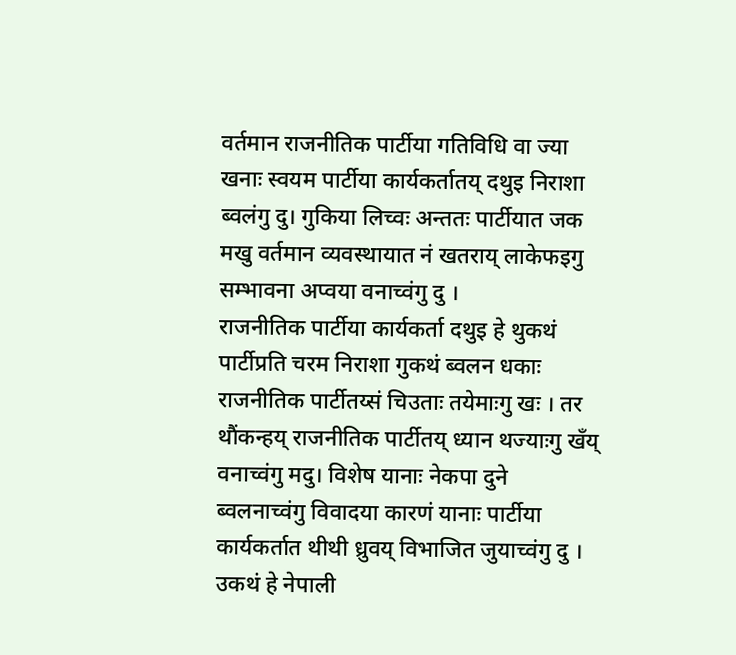वर्तमान राजनीतिक पार्टीया गतिविधि वा ज्या खनाः स्वयम पार्टीया कार्यकर्तातय् दथुइ निराशा ब्वलंगु दु। गुकिया लिच्वः अन्ततः पार्टीयात जक मखु वर्तमान व्यवस्थायात नं खतराय् लाकेफइगु सम्भावना अप्वया वनाच्वंगु दु ।
राजनीतिक पार्टीया कार्यकर्ता दथुइ हे थुकथं पार्टीप्रति चरम निराशा गुकथं ब्वलन धकाः राजनीतिक पार्टीतय्सं चिउताः तयेमाःगु खः । तर थौंकन्हय् राजनीतिक पार्टीतय् ध्यान थज्याःगु खँय् वनाच्वंगु मदु। विशेष यानाः नेकपा दुने ब्वलनाच्वंगु विवादया कारणं यानाः पार्टीया कार्यकर्तात थीथी ध्रुवय् विभाजित जुयाच्वंगु दु । उकथं हे नेपाली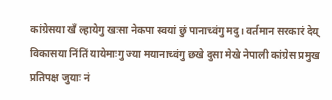कांग्रेसया खँ ल्हायेगु खःसा नेकपा स्वयां छुं पानाच्वंगु मदु। वर्तमान सरकारं देय् विकासया निंतिं यायेमाःगु ज्या मयानाच्वंगु छखे दुसा मेखे नेपाली कांग्रेस प्रमुख प्रतिपक्ष जुयाः नं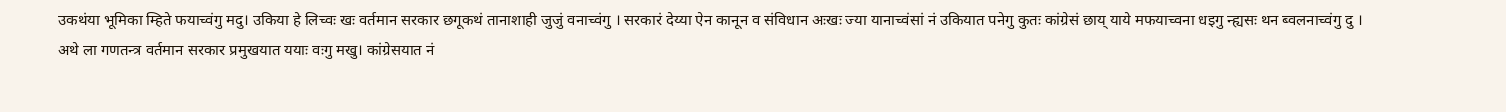उकथंया भूमिका म्हिते फयाच्वंगु मदु। उकिया हे लिच्वः खः वर्तमान सरकार छगूकथं तानाशाही जुजुं वनाच्वंगु । सरकारं देय्या ऐन कानून व संविधान अःखः ज्या यानाच्वंसां नं उकियात पनेगु कुतः कांग्रेसं छाय् याये मफयाच्वना धइगु न्ह्यसः थन ब्वलनाच्वंगु दु ।
अथे ला गणतन्त्र वर्तमान सरकार प्रमुखयात ययाः वःगु मखु। कांग्रेसयात नं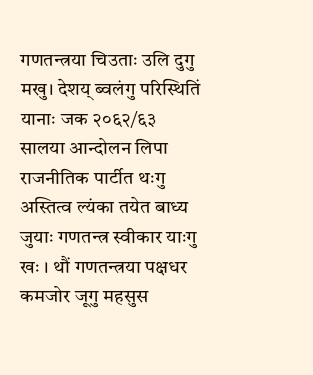गणतन्त्रया चिउताः उलि दुगु मखु। देशय् ब्वलंगु परिस्थितिं यानाः जक २०६२/६३ सालया आन्दोलन लिपा राजनीतिक पार्टीत थःगु अस्तित्व ल्यंका तयेत बाध्य जुयाः गणतन्त्र स्वीकार याःगु खः । थौं गणतन्त्रया पक्षधर कमजोर जूगु महसुस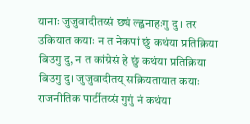यानाः जुजुवादीतय्सं छ्यं ल्ह्वनाहःगु दु । तर उकियात कयाः न त नेकपां छुं कथंया प्रतिक्रिया बिउगु दु, न त कांग्रेसं हे छुं कथंया प्रतिक्रिया बिउगु दु। जुजुवादीतय् सक्रियतायात कयाः राजनीतिक पार्टीतय्सं गुगुं नं कथंया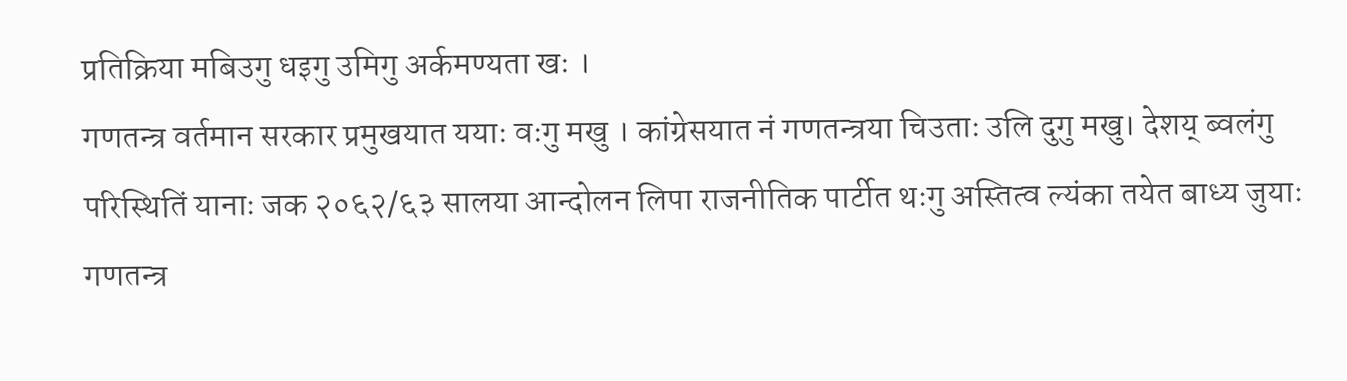प्रतिक्रिया मबिउगु धइगु उमिगु अर्कमण्यता खः ।
गणतन्त्र वर्तमान सरकार प्रमुखयात ययाः वःगु मखु । कांग्रेसयात नं गणतन्त्रया चिउताः उलि दुगु मखु। देशय् ब्वलंगु परिस्थितिं यानाः जक २०६२/६३ सालया आन्दोलन लिपा राजनीतिक पार्टीत थःगु अस्तित्व ल्यंका तयेत बाध्य जुयाः गणतन्त्र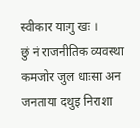स्वीकार याःगु खः ।
छुं नं राजनीतिक व्यवस्था कमजोर जुल धाःसा अन जनताया दथुइ निराशा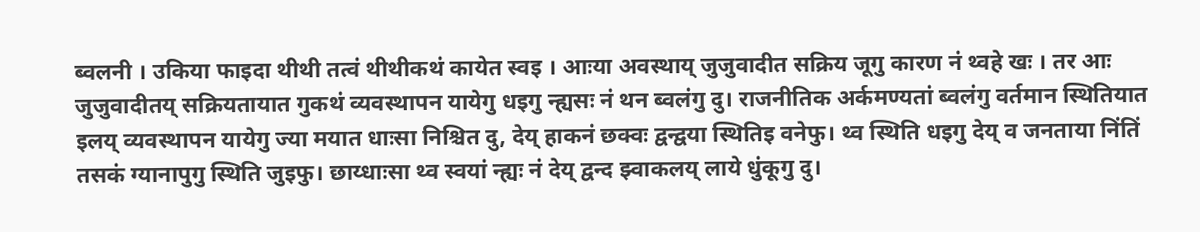ब्वलनी । उकिया फाइदा थीथी तत्वं थीथीकथं कायेत स्वइ । आःया अवस्थाय् जुजुवादीत सक्रिय जूगु कारण नं थ्वहे खः । तर आः जुजुवादीतय् सक्रियतायात गुकथं व्यवस्थापन यायेगु धइगु न्ह्यसः नं थन ब्वलंगु दु। राजनीतिक अर्कमण्यतां ब्वलंगु वर्तमान स्थितियात इलय् व्यवस्थापन यायेगु ज्या मयात धाःसा निश्चित दु, देय् हाकनं छक्वः द्वन्द्वया स्थितिइ वनेफु। थ्व स्थिति धइगु देय् व जनताया निंतिं तसकं ग्यानापुगु स्थिति जुइफु। छाय्धाःसा थ्व स्वयां न्ह्यः नं देय् द्वन्द झ्वाकलय् लाये धुंकूगु दु।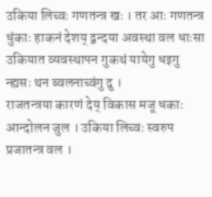उकिया लिच्वः गणतन्त्र खः । तर आः गणतन्त्र धुंकाः हाकनं देशय् द्वन्दया अवस्था वल धाःसा उकियात व्यवस्थापन गुकथं यायेगु धइगु न्ह्यसः थन ब्वलनाच्वंगु दु ।
राजतन्त्रया कारणं देय् विकास मजू धकाः आन्दोलन जुल । उकिया लिच्वः स्वरुप प्रजातन्त्र वल ।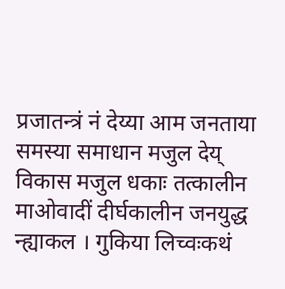प्रजातन्त्रं नं देय्या आम जनताया समस्या समाधान मजुल देय् विकास मजुल धकाः तत्कालीन माओवादीं दीर्घकालीन जनयुद्ध न्ह्याकल । गुकिया लिच्वःकथं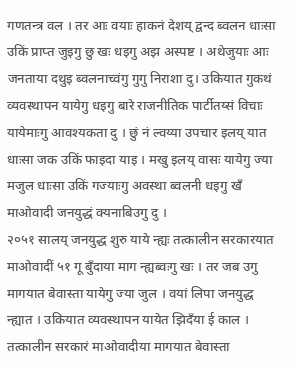गणतन्त्र वल । तर आः वयाः हाकनं देशय् द्वन्द ब्वलन धाःसा उकिं प्राप्त जुइगु छु खः धइगु अझ अस्पष्ट । अथेजुयाः आः जनताया दथुइ ब्वलनाच्वंगु गुगु निराशा दु। उकियात गुकथं व्यवस्थापन यायेगु धइगु बारे राजनीतिक पार्टीतय्सं विचाः यायेमाःगु आवश्यकता दु । छुं नं ल्वय्या उपचार इलय् यात धाःसा जक उकिं फाइदा याइ । मखु इलय् वासः यायेगु ज्या मजुल धाःसा उकिं गज्याःगु अवस्था ब्वलनी धइगु खँ माओवादी जनयुद्धं क्यनाबिउगु दु ।
२०५१ सालय् जनयुद्ध शुरु याये न्ह्यः तत्कालीन सरकारयात माओवादीं ५१ गू बुँदाया माग न्ह्यब्वःगु खः । तर जब उगु मागयात बेवास्ता यायेगु ज्या जुल । वयां लिपा जनयुद्ध न्ह्यात । उकियात व्यवस्थापन यायेत झिदँया ई काल । तत्कालीन सरकारं माओवादीया मागयात बेवास्ता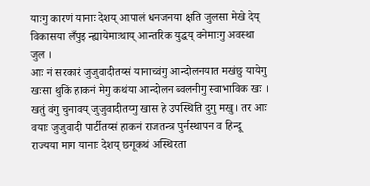याःगु कारणं यानाः देशय् आपालं धनजनया क्षति जुलसा मेखे देय् विकासया लँपुइ न्ह्यायेमाःथाय् आन्तरिक युद्धय् वनेमाःगु अवस्था जुल ।
आः नं सरकारं जुजुवादीतय्सं यानाच्वंगु आन्दोलनयात मखंछु यायेगु खःसा थुकिं हाकनं मेगु कथंया आन्दोलन ब्वलनीगु स्वाभाविक खः । खतुं वंगु चुनावय् जुजुवादीतय्गु खास हे उपस्थिति दुगु मखु। तर आः वयाः जुजुवादी पार्टीतय्सं हाकनं राजतन्त्र पुर्नस्थापन व हिन्दू राज्यया माग यानाः देशय् छगूकथं अस्थिरता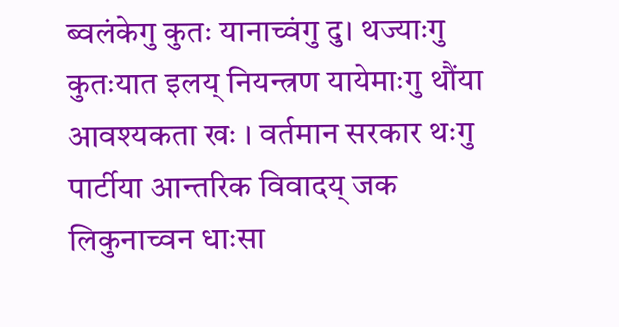ब्वलंकेगु कुतः यानाच्वंगु दु। थज्याःगु कुतःयात इलय् नियन्त्रण यायेमाःगु थौंया आवश्यकता खः । वर्तमान सरकार थःगु पार्टीया आन्तरिक विवादय् जक लिकुनाच्वन धाःसा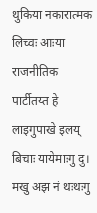थुकिया नकारात्मक लिच्वः आःया राजनीतिक पार्टीतय्त हे लाइगुपाखे इलय् बिचाः यायेमाःगु दु। मखु अझ नं थःथःगु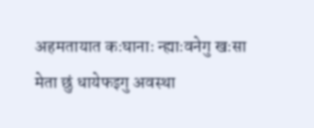अहमतायात कःघानाः न्ह्याःवनेगु खःसा मेता छुं धायेफइगु अवस्था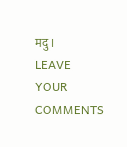मदु ।
LEAVE YOUR COMMENTS